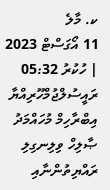ކ. މާލެ
11 އޯގަސްޓް 2023 | ހުކުރު 05:32
ރައީސުލްޖުމްހޫރިއްޔާ އިބްރާހިމް މުހައްމަދު ޞާލިހް ވިލިނގިލި ރައްޔިތުންނާއި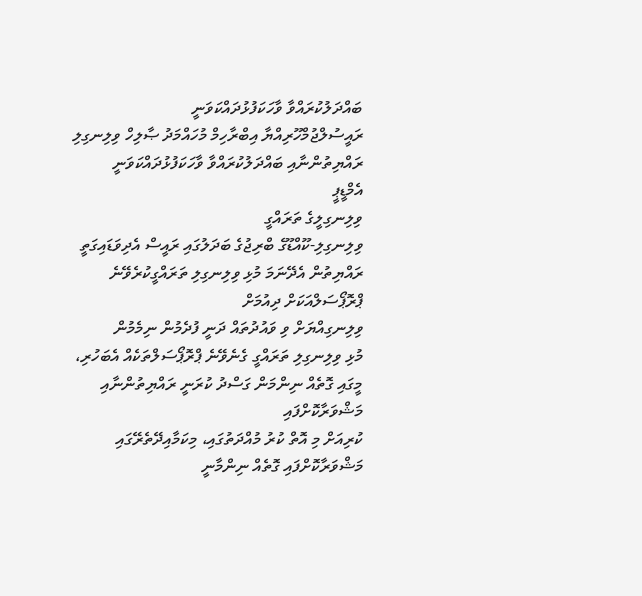ބައްދަލުކުރައްވާ ވާހަކަފުޅުދައްކަވަނީ
ރައީސުލްޖުމްހޫރިއްޔާ އިބްރާހިމް މުހައްމަދު ޞާލިހް ވިލިނގިލި ރައްޔިތުންނާއި ބައްދަލުކުރައްވާ ވާހަކަފުޅުދައްކަވަނީ
އެމްޑީޕީ
ވިލިނގިލީގެ ތަރައްގީ
ވިލިނގިލި-ކޫއްޑޫގެ ބްރިޖުގެ ބަދަލުގައި ރައީސް އެދިވަޑައިގަތީ ރައްޔިތުން އެދޭނަމަ މުޅި ވިލިނގިލި ތަރައްގީކުރެވޭނެ ޕްރޮޕޯސަލްއަކަށް ދިއުމަށް
ވިލިނގިއްޔަށް ވި ވައުދުތައް ދަނީ ފުދެމުން ނިމެމުން
މުޅި ވިލިނގިލި ތަރައްގީ ގެނެވޭނެ ޕްރޮޕޯސަލްތަކެއް އެބަހުރި، މީގައި ގޮތެއް ނިންމަން ގަސްދު ކުރަނީ ރައްޔިތުންނާއި މަޝްވަރާކޮށްފައި
ކުރިއަށް މި އޮތް ކުރު މުއްދަތުގައި، މިކަމާއިދޭތެރޭގައި މަޝްވަރާކޮށްފައި ގޮތެއް ނިންމާނީ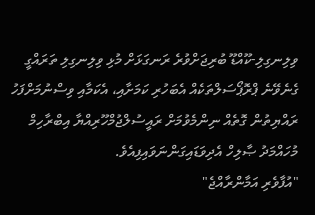ވިލިނގިލި-ކޫއްޑޫ ބުރިޖަށްވުރެ ރަނގަޅަށް މުޅި ވިލިނގިލި ތަރައްގީ ގެނެވޭނެ ޕްރޮޕޯސަލްތަކެއް އެބަހުރި ކަމަށާއި، އެކަމާއި ވިސްނުމަށްފަހު ރައްޔިތުން ގޮތެއް ނިންމެވުމަށް ރައީސުލްޖުމްހޫރިއްޔާ އިބްރާހިމް މުހައްމަދު ޞާލިހް އެދިވަޑައިގަންނަވައިފިއެވެ.
"އުފާވެރި އަމާންރާއްޖެ"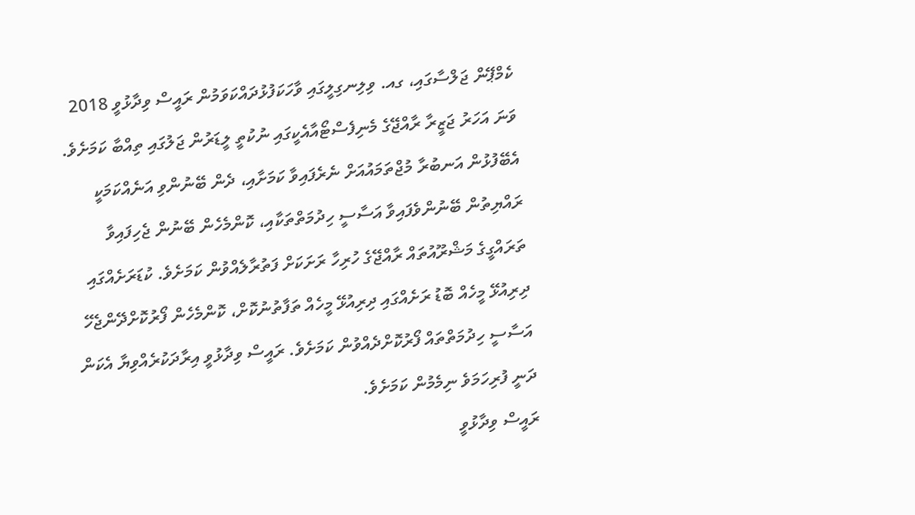ކެމްޕޭން ޖަލްސާގައި، ގއ. ވިލިނގިލީގައި ވާހަކަފުޅުދައްކަވަމުން ރައީސް ވިދާޅުވީ 2018 ވަނަ އަހަރު ޖަޒީރާ ރާއްޖޭގެ މެނިފެސްޓޯއާއެކީގައި ނުކުތީ ލީޑަރުން ޖަލުގައި ތިއްބާ ކަމަށެވެ. އެބޭފުޅުން އަނބުރާ މުޖްތަމައުއަށް ނެރެފައިވާ ކަމަށާއި، ދެން ބޭނުންވި އަނެއްކަމަކީ ރައްޔިތުން ބޭނުންވެފައިވާ އަސާސީ ހިދުމަތްތަކާއި، ކޮންމެހެން ބޭނުން ޖެހިފައިވާ ތަރައްގީގެ މަޝްރޫއުތައް ރާއްޖޭގެ ހުރިހާ ރަށަކަށް ފަތުރާލެއްވުން ކަމަށެވެ. ކުޑަރަށެއްގައި ދިރިއުޅޭ މީހެއް ބޮޑު ރަށެއްގައި ދިރިއުޅޭ މީހެއް ތަފާތުނުކޮށް، ކޮންމެހެން ފޯރުކޮށްދޭންޖެހޭ އަސާސީ ހިދުމަތްތައް ފޯރުކޮށްދެއްވުން ކަމަށެވެ. ރައީސް ވިދާޅުވީ އިރާދަކުރެއްވިޔާ އެކަން ދަނީ ފުރިހަމަވެ ނިމެމުން ކަމަށެވެ.
ރައީސް ވިދާޅުވީ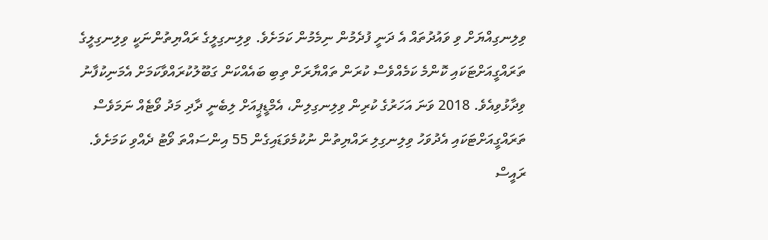ވިލިނގިއްޔަށް ވި ވައުދުތައް އެ ދަނީ ފުދެމުން ނިމެމުން ކަމަށެވެ. ވިލިނގިލީގެ ރައްޔިތުންނަކީ ވިލިނގިލީގެ ތަރައްގީއަށްޓަކައި ކޮންމެ ކަމެއްވެސް ކުރަން ތައްޔާރަށް ތިބި ބައެއްކަން ގަބޫލުކުރައްވާކަމަށް އެމަނިކުފާނު ވިދާޅުވިއެވެ. 2018 ވަނަ އަހަރުގެ ކުރިން ވިލިނގިލިން، އެމްޑީޕީއަށް ލިބެނީ ދާދި މަދު ވޯޓެއް ނަމަވެސް ތަރައްގީއަށްޓަކައި އެދުވަހު ވިލިނގިލި ރައްޔިތުން ނުކުމެވަޑައިގެން 55 އިންސައްތަ ވޯޓު ދެއްވި ކަމަށެވެ.
ރައީސް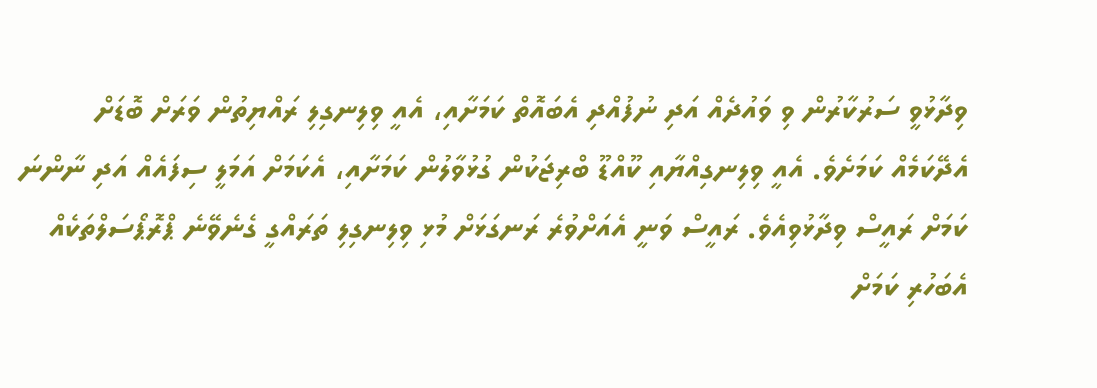ވިދާޅުވީ ސަރުކާރުން ވި ވައުދެއް އަދި ނުފުއްދި އެބައޮތް ކަމަށާއި، އެއީ ވިލިނގިލި ރައްޔިތުން ވަރަށް ބޮޑަށް އެދޭކަމެއް ކަމަށެވެ. އެއީ ވިލިނގިއްޔާއި ކޫއްޑޫ ބްރިޖަކުން ގުޅުވާލުން ކަމަށާއި، އެކަމަށް އަމަލީ ސިފައެއް އަދި ނާންނަ ކަމަށް ރައީސް ވިދާޅުވިއެވެ. ރައީސް ވަނީ އެއަށްވުރެ ރަނގަޅަށް މުޅި ވިލިނގިލި ތަރައްގީ ގެނެވޭނެ ޕްރޮޕޯސަލްތަކެއް އެބަހުރި ކަމަށް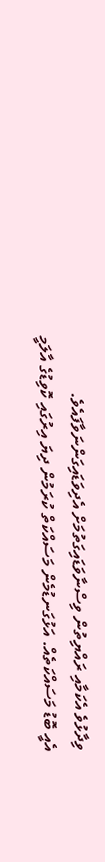ވިދާޅުވެ އެކަމާއި ރައްޔިތުން ވިސްނާވަޑައިގަތުމަށް އެދިވަޑައިގަންނަވާފައެވެ.
އެއީ ބޮޑު މަސައްކަތެއް. އަޅުގަނޑުމެން މަސައްކަތް ކުރަމުން ދިޔަ އިރުގައި ކޮވިޑުގެ އާލަމީ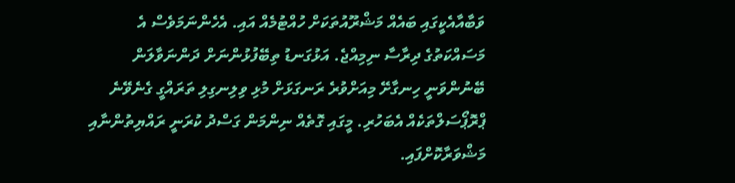ވަބާއާއެކީގައި ބައެއް މަޝްރޫއުތަކަށް ހުއްޓުމެއް އައި. އެހެންނަމަވެސް އެ މަސައްކަތުގެ ދިރާސާ ނިމިއްޖެ. އަޅުގަނޑު ތިބޭފުޅުންނަށް ދަންނަވާލަން ބޭނުންވަނީ ހިނގާށޭ މިއަށްވުރެ ރަނގަޅަށް މުޅި ވިލިނގިލި ތަރައްގީ ގެނެވޭނެ ޕްރޮޕޯސަލްތަކެއް އެބަހުރި. މީގައި ގޮތެއް ނިންމަން ގަސްދު ކުރަނީ ރައްޔިތުންނާއި މަޝްވަރާކޮށްފައި.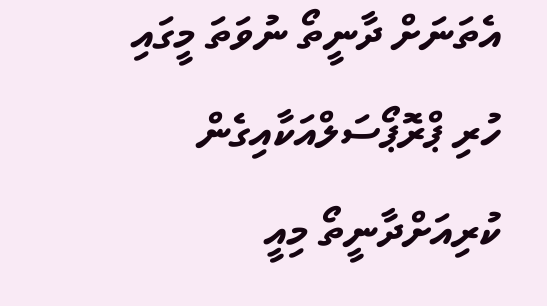އެތަނަށް ދާނީތޯ ނުވަތަ މީގައި ހުރި ޕްރޮޕޯސަލްއަކާއިގެން ކުރިއަށްދާނީތޯ މިއީ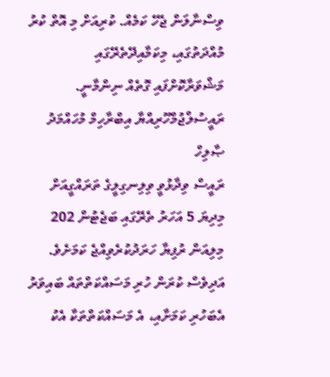ވިސްނާލަން ޖެހޭ ކަމެއް. ކުރިއަށް މި އޮތް ކުރު މުއްދަތުގައި، މިކަމާއިދޭތެރޭގައި މަޝްވަރާކޮށްފައި ގޮތެއް ނިންމާނީ.
ރައީސުލްޖުމްހޫރިއްޔާ އިބްރާހިމް މުހައްމަދު ޞާލިހް
ރައީސް ވިދާޅުވީ ވިލިނގިލީގެ ތަރައްގީއަށް މިދިޔަ 5 އަހަރު ތެރޭގައި ބަޖެޓުން 202 މިލިއަން ރުފިޔާ ހަރަދުކުރެވިއްޖެ ކަމަށެވެ. އަދިވެސް ކުރަން ހުރި މަސައްކަތްތައް ބައިވަރު އެބަހުރި ކަމަށާއި، އެ މަސައްކަތްތަކާ އެކު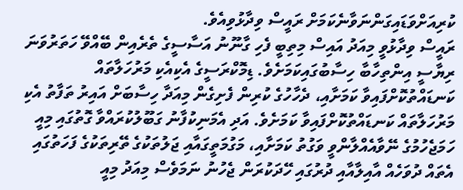ކުރިއަށްވަޑައިގަންނަވާނެކަމަށް ރައީސް ވިދާޅުވިއެވެ.
ރައީސް ވިދާޅުވީ މިއަދު އައިސް މިތިބީ ފެހި ގާނޫނު އަސާސީގެ ތެރެއިން ބޭއްވޭ ހަތަރުވަނަ ރިޔާސީ އިންތިހާބާ ހިސާބުގައިކަމަށެވެ. ޑިމޮކްރަސީގެ އެކިއެކި މަރުހަލާތައް ކަނޑައްތުކޮށްފައިވާ ކަމަށާއި، ދެހާހުގެ ކުރިން ފެށިގެން މިއަދާ ހިސާބަށް އައިރު ތަފާތު އެކި މަރުހަލާތައް ކަނޑައްތުކޮށްފައިވާ ކަމަށެވެ. އަދި އެމަނިކުފާނު ގަބޫލުކުރައްވާ ގޮތުގައި މިއީ ހަމަޖެހުމުގެ ނޭވާއެއްލާންވީ ވަގުތު ކަމަށާއި، މަގުމަތީގައާއި ޖަލުތަކުގެ ތޭރިތަކުގެ ފަހަތުގައި އެތައް ދުވަހެއް އާއިލާއާއި ދުރުގައި ހޭދަކުރަން ޖެހުނު ނަމަވެސް މިއަދު މިއީ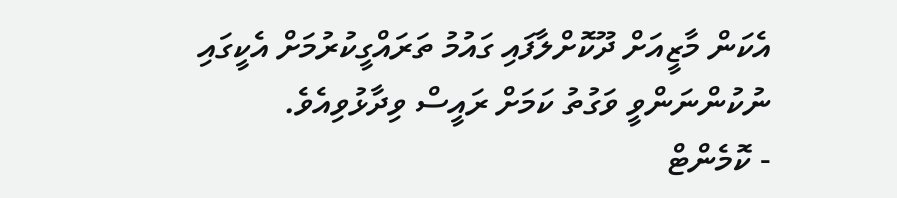އެކަން މާޒީއަށް ދޫކޮށްލާފައި ގައުމު ތަރައްގީކުރުމަށް އެކީގައި ނުކުންނަންވީ ވަގުތު ކަމަށް ރައީސް ވިދާޅުވިއެވެ.
- ކޮމެންޓް